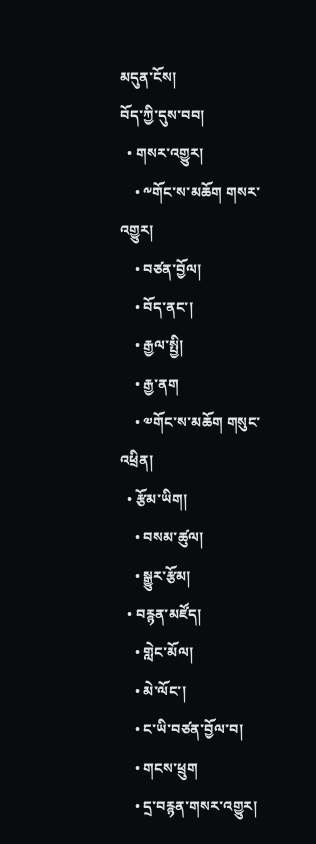མདུན་ངོས།
བོད་ཀྱི་དུས་བབ།
  • གསར་འགྱུར།
    • ༸གོང་ས་མཆོག གསར་འགྱུར།
    • བཙན་བྱོལ།
    • བོད་ནང་།
    • རྒྱལ་སྤྱི།
    • རྒྱ་ནག
    • ༧གོང་ས་མཆོག གསུང་འཕྲིན།
  • རྩོམ་ཡིག།
    • བསམ་ཚུལ།
    • སྒྱུར་རྩོམ།
  • བརྙན་མཛོད།
    • གླེང་མོལ།
    • མེ་ལོང་།
    • ང་ཡི་བཙན་བྱོལ་བ།
    • གངས་ཕྲུག
    • དྲ་བརྙན་གསར་འགྱུར།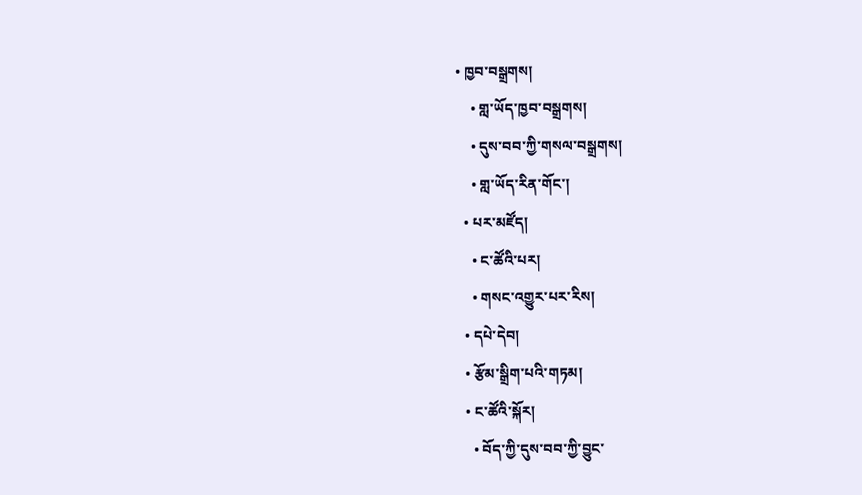• ཁྱབ་བསྒྲགས།
    • གླ་ཡོད་ཁྱབ་བསྒྲགས།
    • དུས་བབ་ཀྱི་གསལ་བསྒྲགས།
    • གླ་ཡོད་རིན་གོང་།
  • པར་མཛོད།
    • ང་ཚོའི་པར།
    • གསང་འགྱུར་པར་རིས།
  • དཔེ་དེབ།
  • རྩོམ་སྒྲིག་པའི་གཏམ།
  • ང་ཚོའི་སྐོར།
    • བོད་ཀྱི་དུས་བབ་ཀྱི་བྱུང་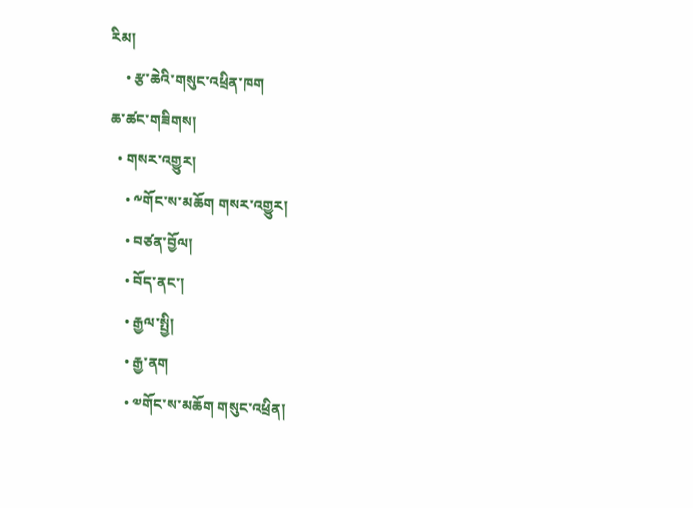རིམ།
    • རྩ་ཆེའི་གསུང་འཕྲིན་ཁག
ཆ་ཚང་གཟིགས།
  • གསར་འགྱུར།
    • ༸གོང་ས་མཆོག གསར་འགྱུར།
    • བཙན་བྱོལ།
    • བོད་ནང་།
    • རྒྱལ་སྤྱི།
    • རྒྱ་ནག
    • ༧གོང་ས་མཆོག གསུང་འཕྲིན།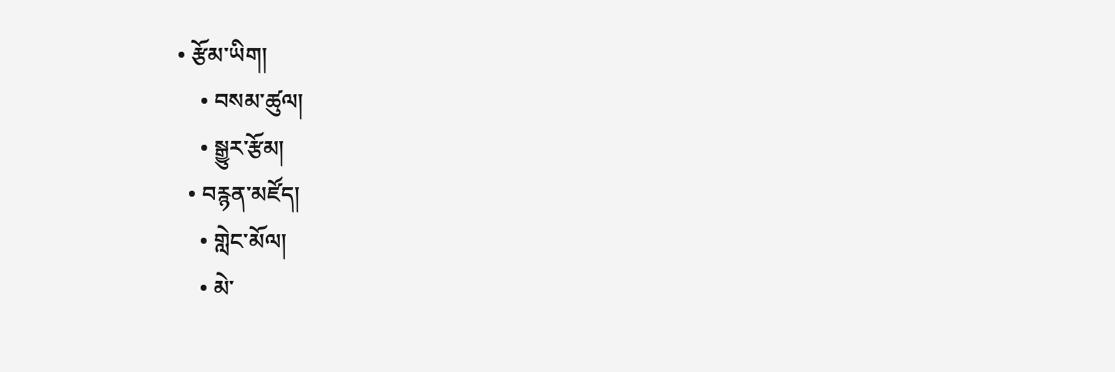• རྩོམ་ཡིག།
    • བསམ་ཚུལ།
    • སྒྱུར་རྩོམ།
  • བརྙན་མཛོད།
    • གླེང་མོལ།
    • མེ་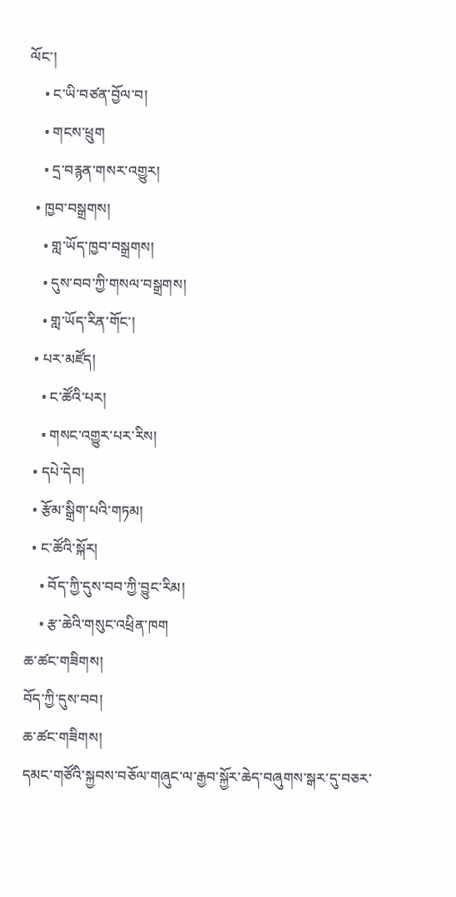ལོང་།
    • ང་ཡི་བཙན་བྱོལ་བ།
    • གངས་ཕྲུག
    • དྲ་བརྙན་གསར་འགྱུར།
  • ཁྱབ་བསྒྲགས།
    • གླ་ཡོད་ཁྱབ་བསྒྲགས།
    • དུས་བབ་ཀྱི་གསལ་བསྒྲགས།
    • གླ་ཡོད་རིན་གོང་།
  • པར་མཛོད།
    • ང་ཚོའི་པར།
    • གསང་འགྱུར་པར་རིས།
  • དཔེ་དེབ།
  • རྩོམ་སྒྲིག་པའི་གཏམ།
  • ང་ཚོའི་སྐོར།
    • བོད་ཀྱི་དུས་བབ་ཀྱི་བྱུང་རིམ།
    • རྩ་ཆེའི་གསུང་འཕྲིན་ཁག
ཆ་ཚང་གཟིགས།
བོད་ཀྱི་དུས་བབ།
ཆ་ཚང་གཟིགས།
དམང་གཙོའི་སྐྱབས་བཅོལ་གཞུང་ལ་རྒྱབ་སྐྱོར་ཆེད་བཞུགས་སྒར་དུ་བཅར་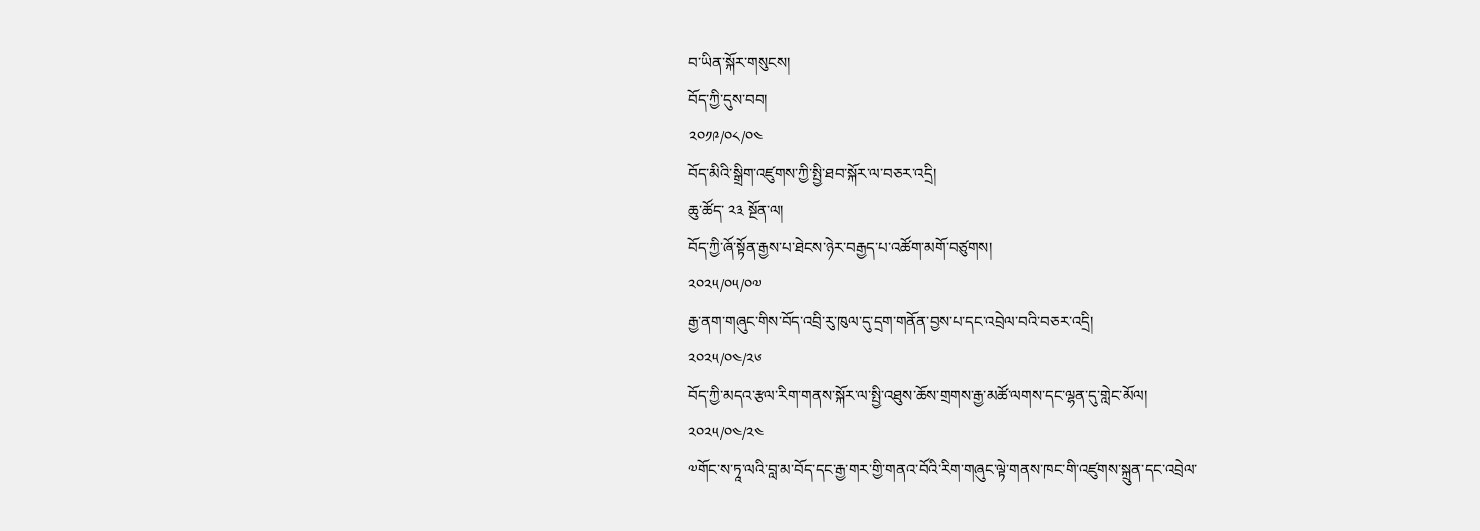བ་ཡིན་སྐོར་གསུངས།
བོད་ཀྱི་དུས་བབ།
༢༠༡༩/༠༨/༠༤
བོད་མིའི་སྒྲིག་འཛུགས་ཀྱི་སྤྱི་ཐབ་སྐོར་ལ་བཅར་འདྲི།
ཆུ་ཚོད་ ༢༣ སྔོན་ལ།
བོད་ཀྱི་ཞོ་སྟོན་རྒྱས་པ་ཐེངས་ཉེར་བརྒྱད་པ་འཚོག་མགོ་བཙུགས།
༢༠༢༥/༠༥/༠༧
རྒྱ་ནག་གཞུང་གིས་བོད་འབྲི་རུ་ཁུལ་དུ་དྲག་གནོན་བྱས་པ་དང་འབྲེལ་བའི་བཅར་འདྲི།
༢༠༢༥/༠༤/༢༦
བོད་ཀྱི་མདའ་རྩལ་རིག་གནས་སྐོར་ལ་སྤྱི་འཐུས་ཆོས་གྲགས་རྒྱ་མཚོ་ལགས་དང་ལྷན་དུ་གླེང་མོལ།
༢༠༢༥/༠༤/༢༤
༧གོང་ས་ཏཱ་ལའི་བླ་མ་བོད་དང་རྒྱ་གར་གྱི་གནའ་བོའི་རིག་གཞུང་ལྟེ་གནས་ཁང་གི་འཛུགས་སྐྲུན་དང་འབྲེལ་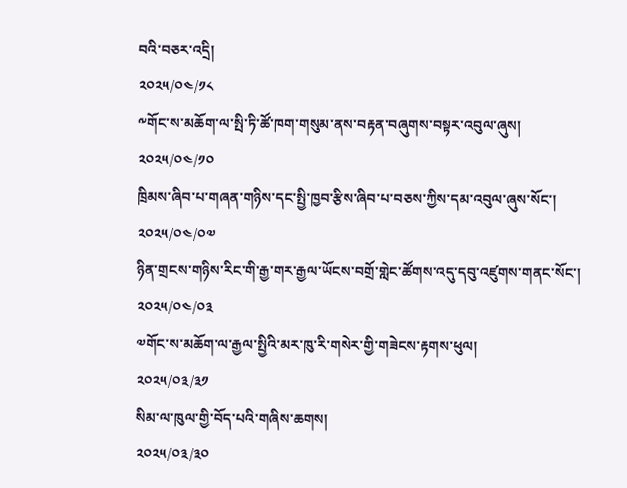བའི་བཅར་འདྲི།
༢༠༢༥/༠༤/༡༨
༸གོང་ས་མཆོག་ལ་སྤི་ཏི་ཚོ་ཁག་གསུམ་ནས་བརྟན་བཞུགས་བསྟར་འབུལ་ཞུས།
༢༠༢༥/༠༤/༡༠
ཁྲིམས་ཞིབ་པ་གཞན་གཉིས་དང་སྤྱི་ཁྱབ་རྩིས་ཞིབ་པ་བཅས་ཀྱིས་དམ་འབུལ་ཞུས་སོང་།
༢༠༢༥/༠༤/༠༧
ཉིན་གྲངས་གཉིས་རིང་གི་རྒྱ་གར་རྒྱལ་ཡོངས་བགྲོ་གླེང་ཚོགས་འདུ་དབུ་འཛུགས་གནང་སོང་།
༢༠༢༥/༠༤/༠༣
༧གོང་ས་མཆོག་ལ་རྒྱལ་སྤྱིའི་མར་ཁུ་རི་གསེར་གྱི་གཟེངས་རྟགས་ཕུལ།
༢༠༢༥/༠༣/༣༡
སིམ་ལ་ཁུལ་གྱི་བོད་པའི་གཞིས་ཆགས།
༢༠༢༥/༠༣/༣༠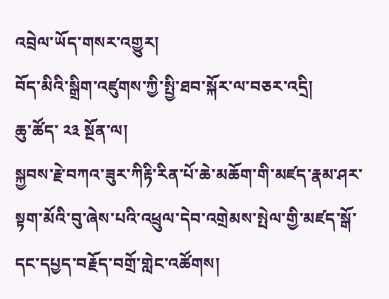འབྲེལ་ཡོད་གསར་འགྱུར།
བོད་མིའི་སྒྲིག་འཛུགས་ཀྱི་སྤྱི་ཐབ་སྐོར་ལ་བཅར་འདྲི།
ཆུ་ཚོད་ ༢༣ སྔོན་ལ།
སྐྱབས་རྗེ་བཀའ་ཟུར་ཀིརྟི་རིན་པོ་ཆེ་མཆོག་གི་མཛད་རྣམ་ཤར་སྟག་མོའི་བུ་ཞེས་པའི་འཕྲུལ་དེབ་འགྲེམས་སྤེལ་གྱི་མཛད་སྒོ་དང་དཔྱད་བརྗོད་བགྲོ་གླེང་འཚོགས།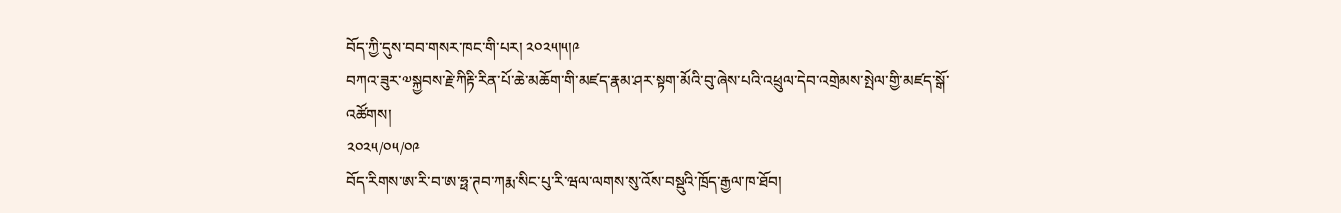བོད་ཀྱི་དུས་བབ་གསར་ཁང་གི་པར། ༢༠༢༥།༥།༩
བཀའ་ཟུར་༧སྐྱབས་རྗེ་ཀིརྟི་རིན་པོ་ཆེ་མཆོག་གི་མཛད་རྣམ་ཤར་སྟག་མོའི་བུ་ཞེས་པའི་འཕྲུལ་དེབ་འགྲེམས་སྤེལ་གྱི་མཛད་སྒོ་འཚོགས།
༢༠༢༥/༠༥/༠༩
བོད་རིགས་ཨ་རི་བ་ཨ་ཧྥ་ཊབ་ཀརྨ་སིང་པུ་རི་ཝལ་ལགས་སུ་འོས་བསྡུའི་ཁྲོད་རྒྱལ་ཁ་ཐོབ།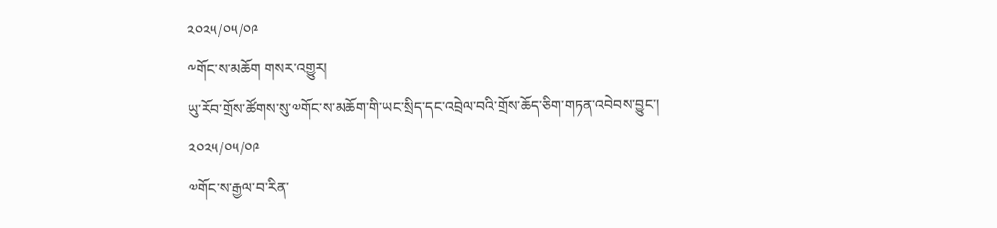༢༠༢༥/༠༥/༠༩
༸གོང་ས་མཆོག གསར་འགྱུར།
ཡུ་རོབ་གྲོས་ཚོགས་སུ་༧གོང་ས་མཆོག་གི་ཡང་སྲིད་དང་འབྲེལ་བའི་གྲོས་ཆོད་ཅིག་གཏན་འབེབས་བྱུང་།
༢༠༢༥/༠༥/༠༩
༧གོང་ས་རྒྱལ་བ་རིན་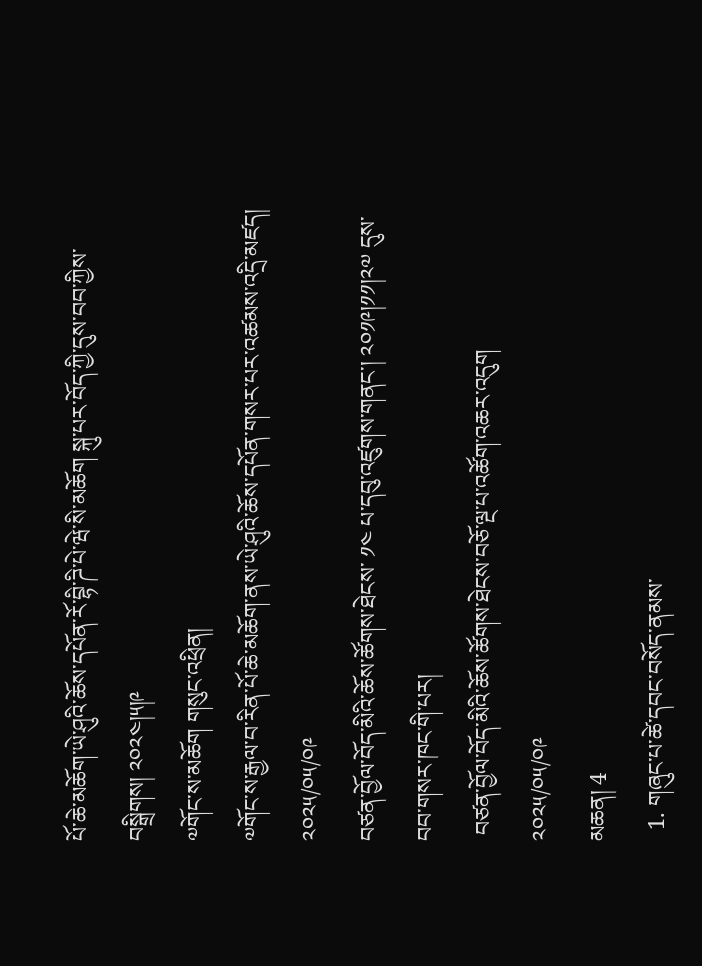པོ་ཆེ་མཆོག་ཡེ་ཤུའི་ཆོས་དཔོན་རོ་བྷི་ཌི་པེ་ཝེ་སི་མཆོག སྐུ་པར་བོད་ཀྱི་དུས་བབ་ཀྱིས་བསྒྲིགས། ༢༠༢༤།༥།༩
༧གོང་ས་མཆོག གསུང་འཕྲིན།
༧གོང་ས་རྒྱལ་བ་རིན་པོ་ཆེ་མཆོག་ནས་ཡེ་ཤུའི་ཆོས་དཔོན་གསར་པར་འཚམས་འདྲི་མཛད།
༢༠༢༥/༠༥/༠༩
བཙན་བྱོལ་བོད་མིའི་ཆོས་ཚོགས་ཐེངས་ ༡༤ པ་དབུ་འཛུགས་གནང་། ༢༠༡༩།༡༡།༢༧ དུས་བབ་གསར་ཁང་གི་པར།
 བཙན་བྱོལ་བོད་མིའི་ཆོས་ཚོགས་ཐེངས་བཅོ་ལྔ་པ་འཚོག་འཆར་འདུག
༢༠༢༥/༠༥/༠༩
མཆན། 4
  1. གཞུང་པ་ཚེ་དབང་བསོད་ནམས་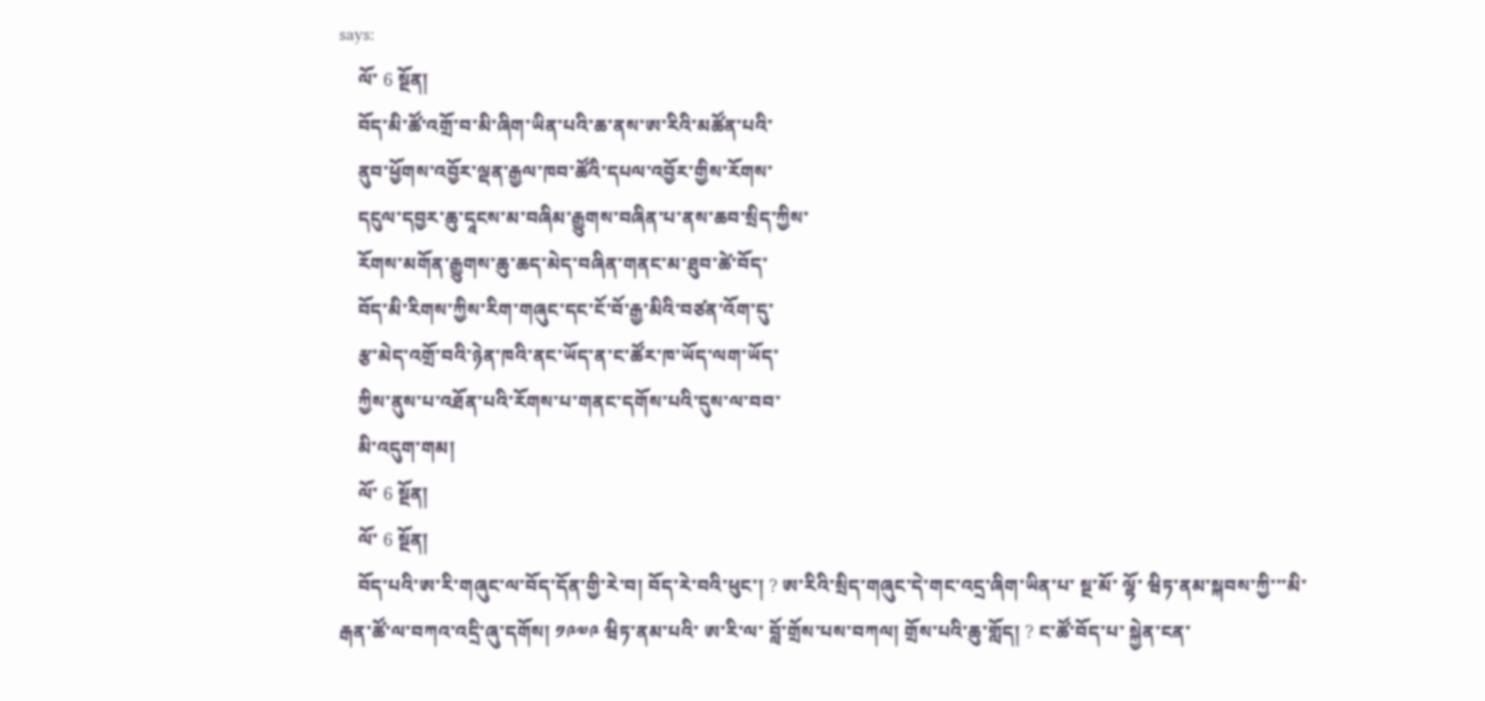says:
    ལོ་ 6 སྔོན།
    བོད་མི་ཚོ་འགྲོ་བ་མི་ཞིག་ཡིན་པའི་ཆ་ནས་ཨ་རིའི་མཚོན་པའི་
    ནུབ་ཕྱོགས་འབྱོར་ལྡན་རྒྱལ་ཁབ་ཚོའི་དཔལ་འབྱོར་གྱིས་རོགས་
    དངུལ་དབྱར་ཆུ་དཱངས་མ་བཞིམ་རྒྱུགས་བཞིན་པ་ནས་ཆབ་སྲིད་ཀྱིས་
    རོགས་མགོན་རྒྱུགས་ཆུ་ཆད་མེད་བཞིན་གནང་མ་ཐུབ་ཚེ་བོད་
    བོད་མི་རིགས་ཀྱིས་རིག་གཞུང་དང་ངོ་བོ་རྒྱ་མིའི་བཙན་འོག་དུ་
    རྩ་མེད་འགྲོ་བའི་ཉེན་ཁའི་ནང་ཡོད་ན་ང་ཚོར་ཁ་ཡོད་ལག་ཡོད་
    ཀྱིས་ནུས་པ་འཐོན་པའི་རོགས་པ་གནང་དགོས་པའི་དུས་ལ་བབ་
    མི་འདུག་གམ།
    ལོ་ 6 སྔོན།
    ལོ་ 6 སྔོན།
    བོད་པའི་ཨ་རི་གཞུང་ལ་བོད་དོན་གྱི་རེ་བ། བོད་རེ་བའི་ཕུང་། ? ཨ་རིའི་སྲིད་གཞུང་དེ་གང་འདྲ་ཞིག་ཡིན་པ་ སྔ་མོ་ ལྷོ་ ཝིཏ་ནམ་སྐབས་ཀྱི་་་མི་རྒན་ཚོ་ལ་བཀའ་འདྲི་ཞུ་དགོས། ༡༩༧༩ ཝིཏ་ནམ་པའི་ ཨ་རི་ལ་ བློ་གྲོས་པས་བཀལ། གྲོས་པའི་ཆུ་གློད། ? ང་ཚོ་བོད་པ་ སྐྱེན་ངན་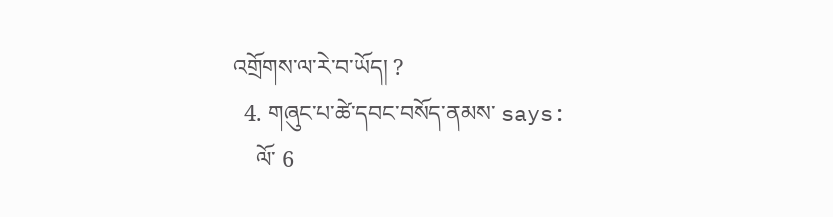འགྲོགས་ལ་རེ་བ་ཡོད། ?
  4. གཞུང་པ་ཚེ་དབང་བསོད་ནམས་ says:
    ལོ་ 6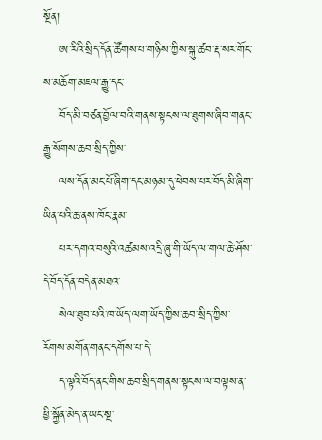སྔོན།
    ཨ་རིའི་སྲིད་དོན་ཚོགས་པ་གཉིས་ཀྱིས་སྐུ་ཚབ་རྡ་སར་གོང་ས་མཆོག་མཇལ་རྒྱུ་དང་
    བོད་མི་བཙན་བྱོལ་བའི་གནས་སྟངས་ལ་ཐུགས་ཞིབ་གནང་རྒྱུ་སོགས་ཆབ་སྲིད་ཀྱིས་
    ལས་དོན་མང་པོ་ཞིག་དང་མཉམ་དུ་ཕེབས་པར་བོད་མི་ཞིག་ཡིན་པའི་ཆ་ནས་ཁོང་རྣམ་
    པར་དགའ་བསུའི་འཚམས་འདྲི་ཞུ་གི་ཡོད་ལ་གལ་ཆེ་ཤོས་དེ་བོད་དོན་བདེན་མཐའ་
    སེལ་ཐུབ་པའི་ཁ་ཡོད་ལག་ཡོད་ཀྱིས་ཆབ་སྲིད་ཀྱིས་རོགས་མགོན་གནང་དགོས་པ་དེ་
    ད་ལྟའི་བོད་ནང་གིས་ཆབ་སྲིད་གནས་སྟངས་ལ་བལྟས་ན་ཕྱི་སྐྱོན་མེད་ན་ཡང་སྔ་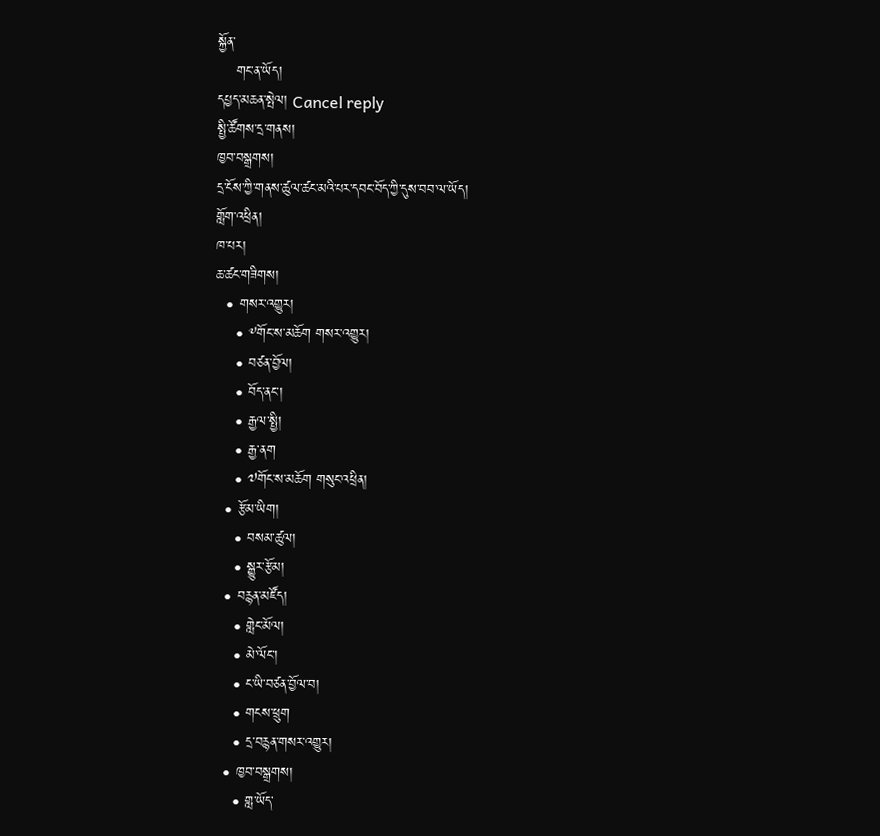སྐྱོན་
    གང་ན་ཡོད།
དཔྱད་མཆན་སྤེལ། Cancel reply
སྤྱི་ཚོགས་དྲ་གནས།
ཁྱབ་བསྒྲགས།
དྲ་ངོས་ཀྱི་གནས་ཚུལ་ཚང་མའི་པར་དབང་བོད་ཀྱི་དུས་བབ་ལ་ཡོད།
གློག་འཕྲིན།
ཁ་པར།
ཆ་ཚང་གཟིགས།
  • གསར་འགྱུར།
    • ༸གོང་ས་མཆོག གསར་འགྱུར།
    • བཙན་བྱོལ།
    • བོད་ནང་།
    • རྒྱལ་སྤྱི།
    • རྒྱ་ནག
    • ༧གོང་ས་མཆོག གསུང་འཕྲིན།
  • རྩོམ་ཡིག།
    • བསམ་ཚུལ།
    • སྒྱུར་རྩོམ།
  • བརྙན་མཛོད།
    • གླེང་མོལ།
    • མེ་ལོང་།
    • ང་ཡི་བཙན་བྱོལ་བ།
    • གངས་ཕྲུག
    • དྲ་བརྙན་གསར་འགྱུར།
  • ཁྱབ་བསྒྲགས།
    • གླ་ཡོད་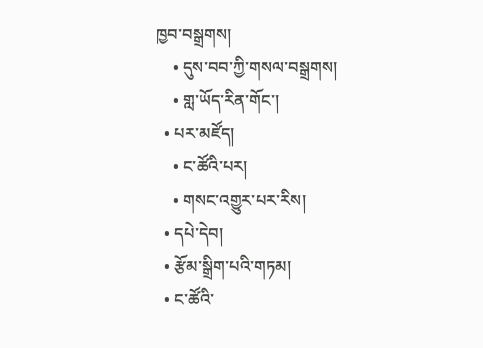ཁྱབ་བསྒྲགས།
    • དུས་བབ་ཀྱི་གསལ་བསྒྲགས།
    • གླ་ཡོད་རིན་གོང་།
  • པར་མཛོད།
    • ང་ཚོའི་པར།
    • གསང་འགྱུར་པར་རིས།
  • དཔེ་དེབ།
  • རྩོམ་སྒྲིག་པའི་གཏམ།
  • ང་ཚོའི་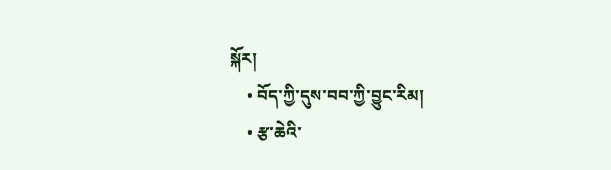སྐོར།
    • བོད་ཀྱི་དུས་བབ་ཀྱི་བྱུང་རིམ།
    • རྩ་ཆེའི་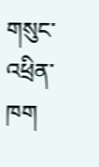གསུང་འཕྲིན་ཁག